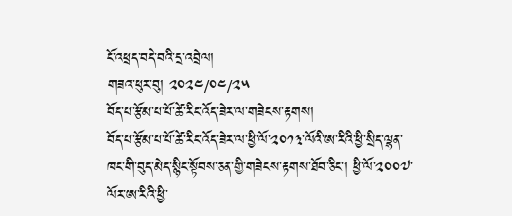ངོ་འཕྲད་བདེ་བའི་དྲ་འབྲེལ།
གཟའ་ཕུར་བུ། ༢༠༢༤/༠༤/༢༥
བོད་པ་རྩོམ་པ་པོ་ཚེ་རིང་འོད་ཟེར་ལ་གཟེངས་རྟགས།
བོད་པ་རྩོམ་པ་པོ་ཚེ་རིང་འོད་ཟེར་ལ་ཕྱི་ལོ་༢༠༡༣་ལོའི་ཨ་རིའི་ཕྱི་སྲིད་ལྷན་ཁང་གི་བུད་མེད་སྙིང་སྟོབས་ཅན་གྱི་གཟེངས་རྟགས་ཐོབ་ཅིང་། ཕྱི་ལོ་༢༠༠༧་ལོར་ཨ་རིའི་ཕྱི་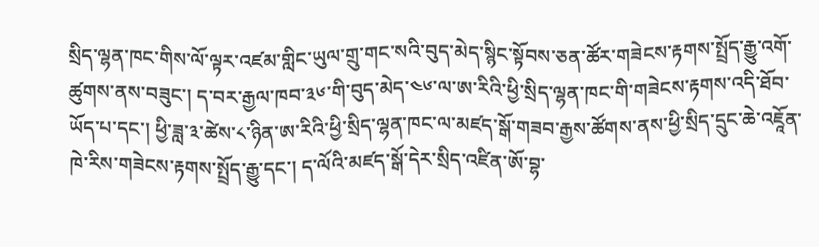སྲིད་ལྷན་ཁང་གིས་ལོ་ལྟར་འཛམ་གླིང་ཡུལ་གྲུ་གང་སའི་བུད་མེད་སྙིང་སྟོབས་ཅན་ཚོར་གཟེངས་རྟགས་སྤྲོད་རྒྱུ་འགོ་ཚུགས་ནས་བཟུང་། ད་བར་རྒྱལ་ཁབ་༣༦་གི་བུད་མེད་༤༦་ལ་ཨ་རིའི་ཕྱི་སྲིད་ལྷན་ཁང་གི་གཟེངས་རྟགས་འདི་ཐོབ་ཡོད་པ་དང་། ཕྱི་ཟླ་༣་ཚེས་༨་ཉིན་ཨ་རིའི་ཕྱི་སྲིད་ལྷན་ཁང་ལ་མཛད་སྒོ་གཟབ་རྒྱས་ཚོགས་ནས་ཕྱི་སྲིད་དྲུང་ཆེ་འཇཱོན་ཁེ་རིས་གཟེངས་རྟགས་སྤྲོད་རྒྱུ་དང་། ད་ལོའི་མཛད་སྒོ་དེར་སྲིད་འཛིན་ཨོ་བྷ་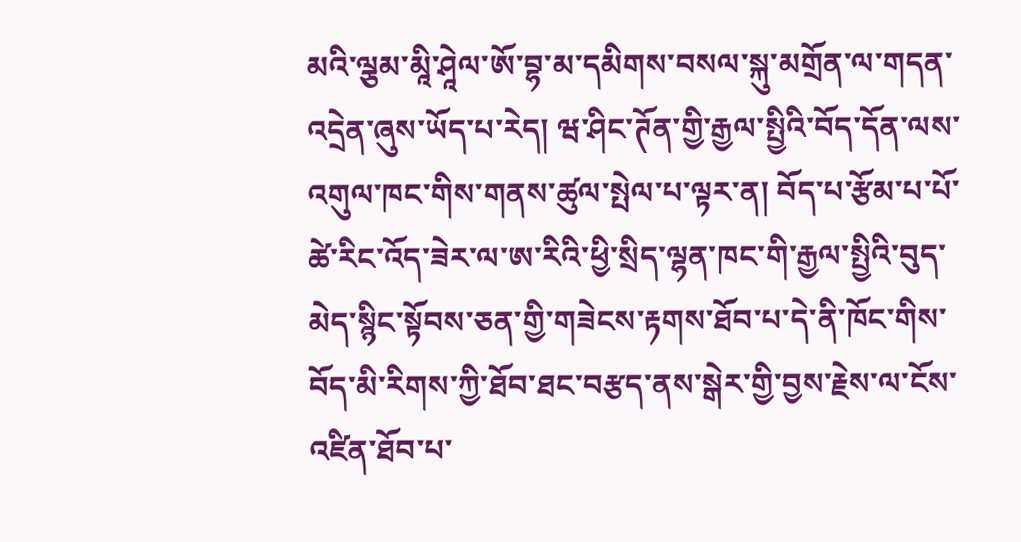མའི་ལྕམ་མཱི་ཤཱེལ་ཨོ་བྷ་མ་དམིགས་བསལ་སྐུ་མགྲོན་ལ་གདན་འདྲེན་ཞུས་ཡོད་པ་རེད། ཝ་ཤིང་ཊོན་གྱི་རྒྱལ་སྤྱིའི་བོད་དོན་ལས་འགུལ་ཁང་གིས་གནས་ཚུལ་སྤེལ་པ་ལྟར་ན། བོད་པ་རྩོམ་པ་པོ་ཚེ་རིང་འོད་ཟེར་ལ་ཨ་རིའི་ཕྱི་སྲིད་ལྷན་ཁང་གི་རྒྱལ་སྤྱིའི་བུད་མེད་སྙིང་སྟོབས་ཅན་གྱི་གཟེངས་རྟགས་ཐོབ་པ་དེ་ནི་ཁོང་གིས་བོད་མི་རིགས་ཀྱི་ཐོབ་ཐང་བརྩད་ནས་སྒེར་གྱི་བྱས་རྗེས་ལ་ངོས་འཛིན་ཐོབ་པ་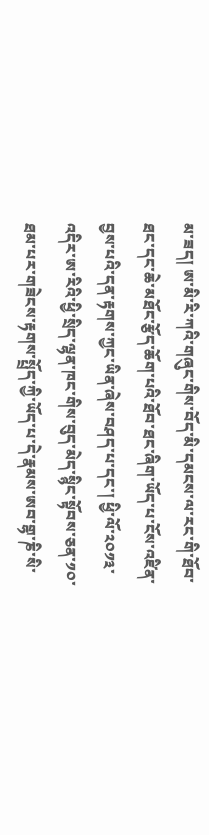མ་ཟད། ཨ་མི་རི་ཀའི་གཞུང་གིས་བོད་མི་དམངས་ལ་རང་གི་ཐོབ་ཐང་དང་ཆེ་མཐོང་རྩོད་ཆོག་པའི་ཐོབ་ཐང་ཞིག་ཡོད་པ་ངོས་འཛིན་བྱས་པའི་དན་རྟགས་ཀྱང་ཡིན་ཞེས་བཤད་པ་དང་། ཕྱི་ལོ་༢༠༡༣་འདིར་ཨ་རིའི་ཕྱི་སྲིད་ལྷན་ཁང་གིས་བུད་མེད་སྙིང་སྟོབས་ཅན་༡༠་ཐམ་པར་གཟེངས་རྟགས་སྤྲོད་ཀྱི་ཡོད་པ་དེ་རྣམས་ཨབ་གྷ་ཎི་སི་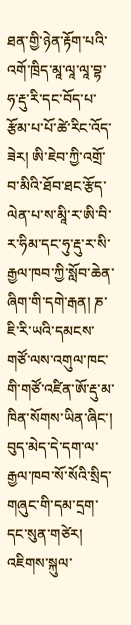ཐན་གྱི་ཉེན་རྟོག་པའི་འགོ་ཁྲིད་མཱ་ལཱ་ལཱ་བྷ་ཧ་རྡུ་རི་དང་བོད་པ་རྩོམ་པ་པོ་ཚེ་རིང་འོད་ཟེར། ཨི་ཇེབ་ཀྱི་འགྲོ་བ་མིའི་ཐོབ་ཐང་རྩོད་ལེན་པ་ས་མཱི་ར་ཨི་བི་ར་ཧིམ་དང་ཧུ་རྡུ་ར་སི་རྒྱལ་ཁབ་ཀྱི་སློབ་ཆེན་ཞིག་གི་དགེ་རྒན། ཎ་ཇི་རི་ཡའི་དམངས་གཙོ་ལས་འགུལ་ཁང་གི་གཙོ་འཛིན་ཨོ་རྡུ་མ་ཁིན་སོགས་ཡིན་ཞིང་། བུད་མེད་དེ་དག་ལ་རྒྱལ་ཁབ་སོ་སོའི་སྲིད་གཞུང་གི་དམ་དྲག་དང་སུན་གཙེར། འཇིགས་སྐུལ་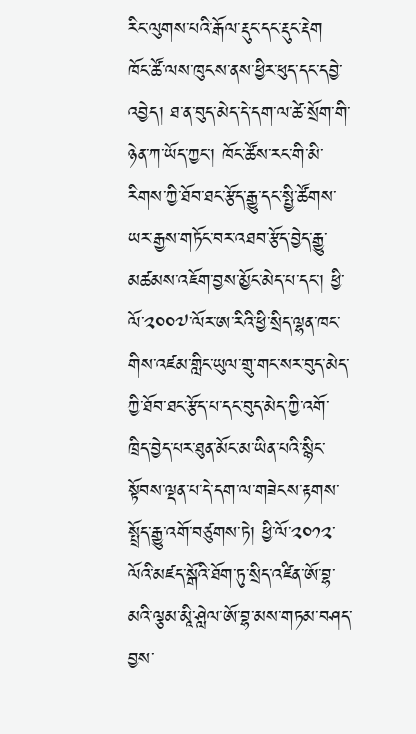རིང་ལུགས་པའི་རྒོལ་རྡུང་དང་རྡུང་རྡེག ཁོང་ཚོ་ལས་ཁུངས་ནས་ཕྱིར་ཕུད་དང་དབྱེ་འབྱེད། ཐ་ན་བུད་མེད་དེ་དག་ལ་ཚེ་སྲོག་གི་ཉེན་ཀ་ཡོད་ཀྱང་། ཁོང་ཚོས་རང་གི་མི་རིགས་ཀྱི་ཐོབ་ཐང་རྩོད་རྒྱུ་དང་སྤྱི་ཚོགས་ཡར་རྒྱས་གཏོང་བར་འཐབ་རྩོད་བྱེད་རྒྱུ་མཚམས་འཇོག་བྱས་མྱོང་མེད་པ་དང་། ཕྱི་ལོ་༢༠༠༧་ལོར་ཨ་རིའི་ཕྱི་སྲིད་ལྷན་ཁང་གིས་འཛམ་གླིང་ཡུལ་གྲུ་གང་སར་བུད་མེད་ཀྱི་ཐོབ་ཐང་རྩོད་པ་དང་བུད་མེད་ཀྱི་འགོ་ཁྲིད་བྱེད་པར་ཐུན་མོང་མ་ཡིན་པའི་སྙིང་སྟོབས་ལྡན་པ་དེ་དག་ལ་གཟེངས་རྟགས་སྤྲོད་རྒྱུ་འགོ་བཙུགས་ཏེ། ཕྱི་ལོ་༢༠༡༢་ལོའི་མཛད་སྒོའི་ཐོག་ཏུ་སྲིད་འཛིན་ཨོ་བྷ་མའི་ལྕམ་མཱི་ཤླེལ་ཨོ་བྷ་མས་གཏམ་བཤད་བྱས་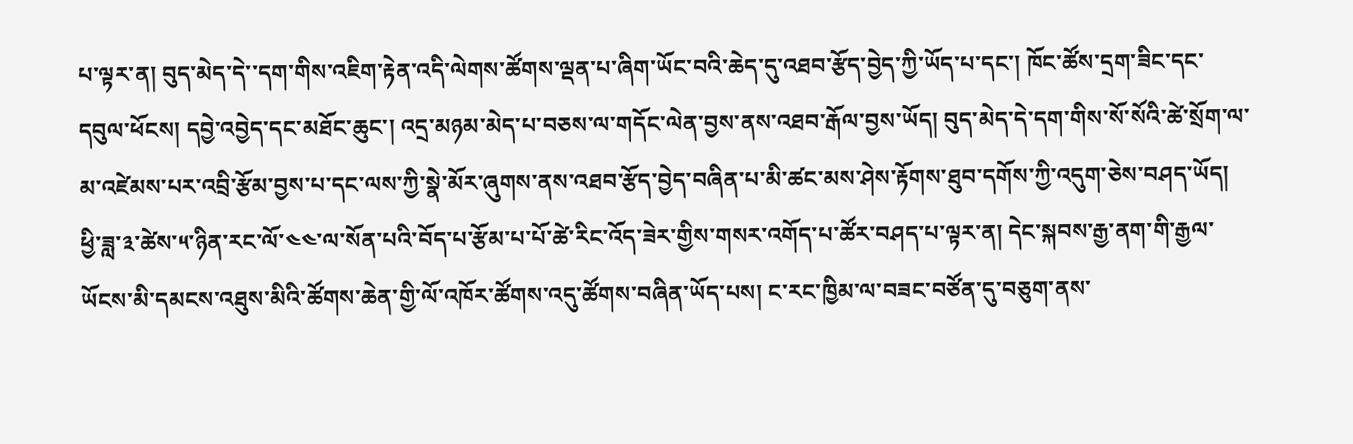པ་ལྟར་ན། བུད་མེད་དེ་་དག་གིས་འཇིག་རྟེན་འདི་ལེགས་ཚོགས་ལྡན་པ་ཞིག་ཡོང་བའི་ཆེད་དུ་འཐབ་རྩོད་བྱེད་ཀྱི་ཡོད་པ་དང་། ཁོང་ཚོས་དྲག་ཟིང་དང་དབུལ་ཕོངས། དབྱེ་འབྱེད་དང་མཐོང་ཆུང་། འདྲ་མཉམ་མེད་པ་བཅས་ལ་གདོང་ལེན་བྱས་ནས་འཐབ་རྒོལ་བྱས་ཡོད། བུད་མེད་དེ་དག་གིས་སོ་སོའི་ཚེ་སྲོག་ལ་མ་འཛེམས་པར་འབྲི་རྩོམ་བྱས་པ་དང་ལས་ཀྱི་སྣེ་མོར་ཞུགས་ནས་འཐབ་རྩོད་བྱེད་བཞིན་པ་མི་ཚང་མས་ཤེས་རྟོགས་ཐུབ་དགོས་ཀྱི་འདུག་ཅེས་བཤད་ཡོད། ཕྱི་ཟླ་༣་ཚེས་༥་ཉིན་རང་ལོ་༤༤་ལ་སོན་པའི་བོད་པ་རྩོམ་པ་པོ་ཚེ་རིང་འོད་ཟེར་གྱིས་གསར་འགོད་པ་ཚོར་བཤད་པ་ལྟར་ན། དེང་སྐབས་རྒྱ་ནག་གི་རྒྱལ་ཡོངས་མི་དམངས་འཐུས་མིའི་ཚོགས་ཆེན་གྱི་ལོ་འཁོར་ཚོགས་འདུ་ཚོགས་བཞིན་ཡོད་པས། ང་རང་ཁྱིམ་ལ་བཟང་བཙོན་དུ་བཅུག་ནས་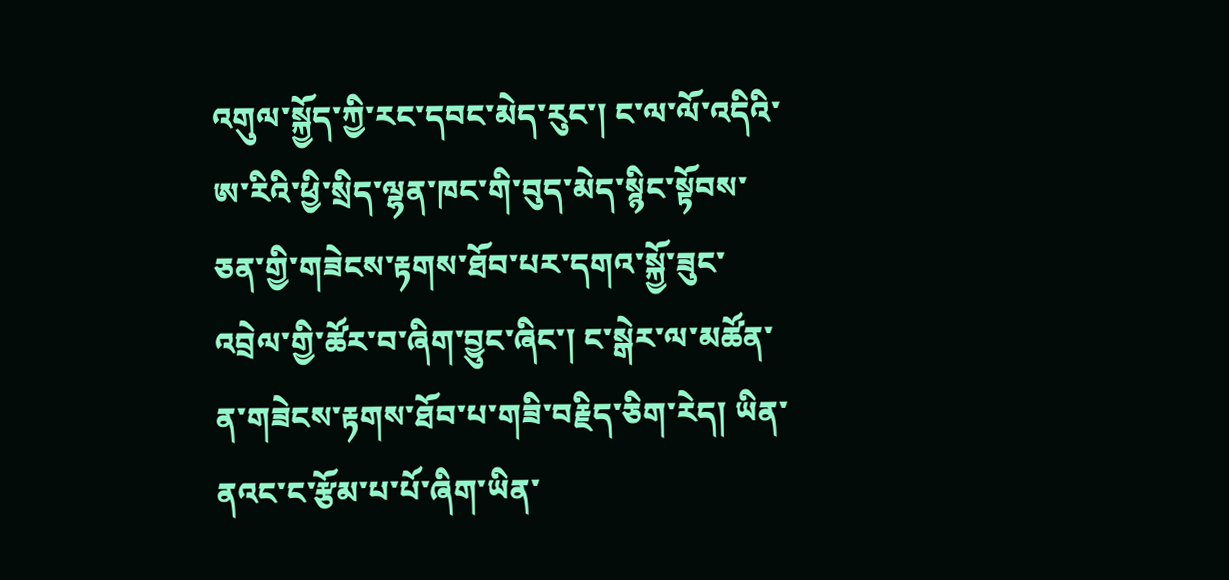འགུལ་སྐྱོད་ཀྱི་རང་དབང་མེད་རུང་། ང་ལ་ལོ་འདིའི་ཨ་རིའི་ཕྱི་སྲིད་ལྷན་ཁང་གི་བུད་མེད་སྙིང་སྟོབས་ཅན་གྱི་གཟེངས་རྟགས་ཐོབ་པར་དགའ་སྐྱོ་ཟུང་འབྲེལ་གྱི་ཚོར་བ་ཞིག་བྱུང་ཞིང་། ང་སྒེར་ལ་མཚོན་ན་གཟེངས་རྟགས་ཐོབ་པ་གཟི་བརྗིད་ཅིག་རེད། ཡིན་ནའང་ང་རྩོམ་པ་པོ་ཞིག་ཡིན་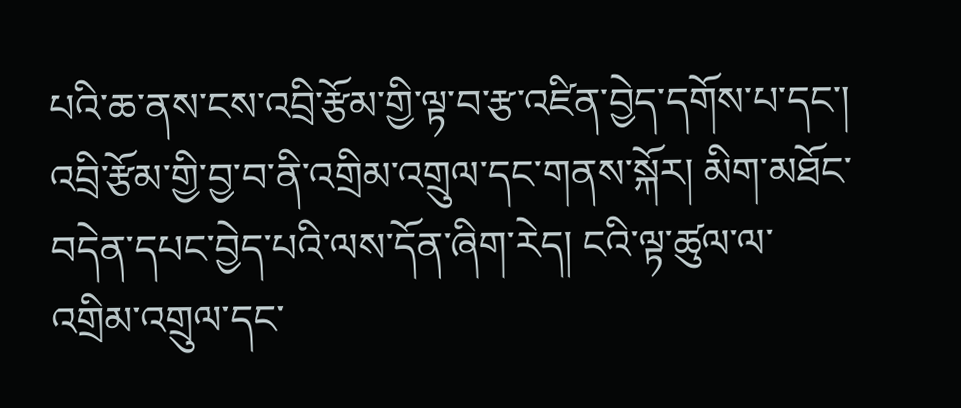པའི་ཆ་ནས་ངས་འབྲི་རྩོམ་གྱི་ལྟ་བ་རྩ་འཛིན་བྱེད་དགོས་པ་དང་། འབྲི་རྩོམ་གྱི་བྱ་བ་ནི་འགྲིམ་འགྲུལ་དང་གནས་སྐོར། མིག་མཐོང་བདེན་དཔང་བྱེད་པའི་ལས་དོན་ཞིག་རེད། ངའི་ལྟ་ཚུལ་ལ་འགྲིམ་འགྲུལ་དང་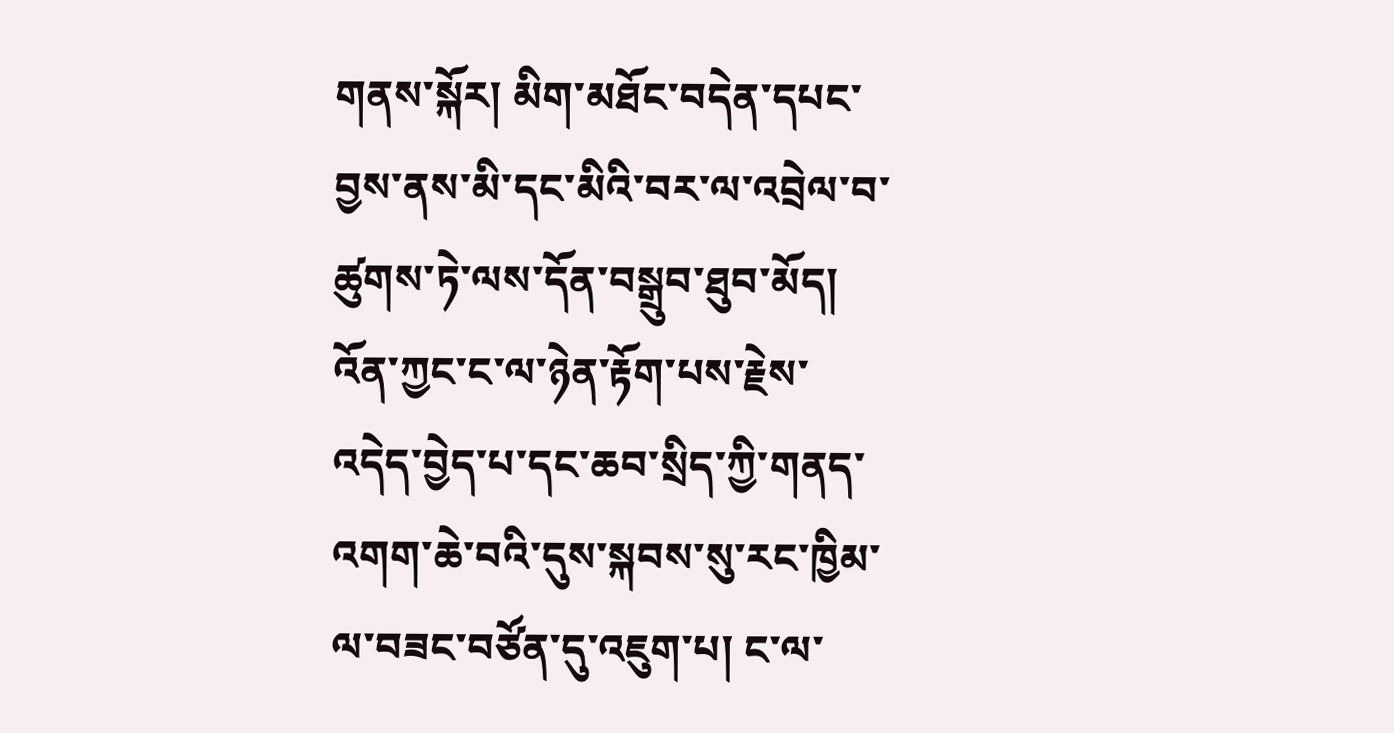གནས་སྐོར། མིག་མཐོང་བདེན་དཔང་བྱས་ནས་མི་དང་མིའི་བར་ལ་འབྲེལ་བ་ཚུགས་ཏེ་ལས་དོན་བསྒྲུབ་ཐུབ་མོད། འོན་ཀྱང་ང་ལ་ཉེན་རྟོག་པས་རྗེས་འདེད་བྱེད་པ་དང་ཆབ་སྲིད་ཀྱི་གནད་འགག་ཆེ་བའི་དུས་སྐབས་སུ་རང་ཁྱིམ་ལ་བཟང་བཙོན་དུ་འཇུག་པ། ང་ལ་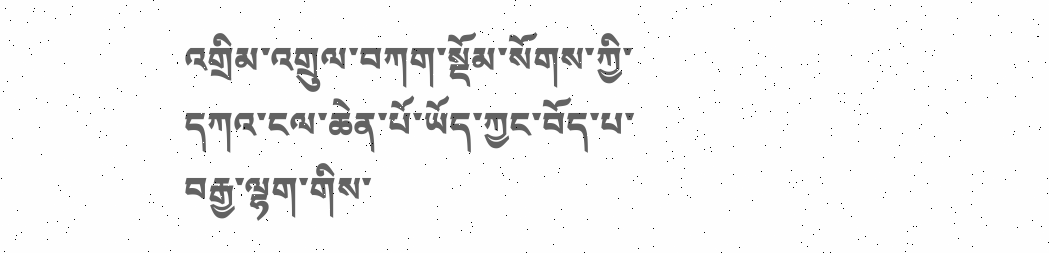འགྲིམ་འགྲུལ་བཀག་སྡོམ་སོགས་ཀྱི་དཀའ་ངལ་ཆེན་པོ་ཡོད་ཀྱང་བོད་པ་བརྒྱ་ལྷག་གིས་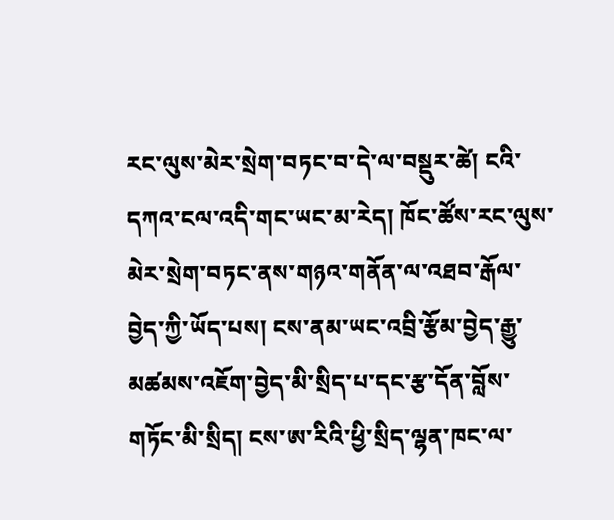རང་ལུས་མེར་སྲེག་བཏང་བ་དེ་ལ་བསྡུར་ཚེ། ངའི་དཀའ་ངལ་འདི་གང་ཡང་མ་རེད། ཁོང་ཚོས་རང་ལུས་མེར་སྲེག་བཏང་ནས་གཉའ་གནོན་ལ་འཐབ་རྒོལ་བྱེད་ཀྱི་ཡོད་པས། ངས་ནམ་ཡང་འབྲི་རྩོམ་བྱེད་རྒྱུ་མཚམས་འཇོག་བྱེད་མི་སྲིད་པ་དང་རྩ་དོན་བློས་གཏོང་མི་སྲིད། ངས་ཨ་རིའི་ཕྱི་སྲིད་ལྷན་ཁང་ལ་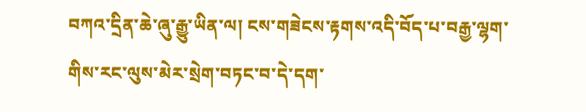བཀའ་དྲིན་ཆེ་ཞུ་རྒྱུ་ཡིན་ལ། ངས་གཟེངས་རྟགས་འདི་བོད་པ་བརྒྱ་ལྷག་གིས་རང་ལུས་མེར་སྲེག་བཏང་བ་དེ་དག་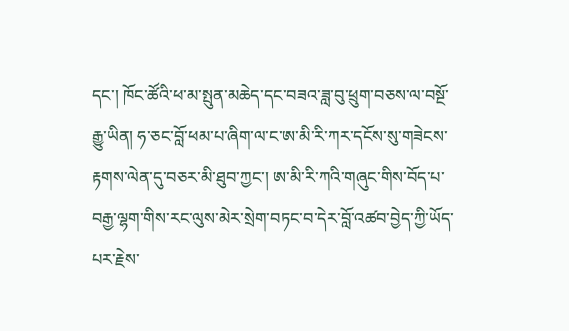དང་། ཁོང་ཚོའི་ཕ་མ་སྤུན་མཆེད་དང་བཟའ་ཟླ་བུ་ཕྲུག་བཅས་ལ་བསྔོ་རྒྱུ་ཡིན། ཧ་ཅང་བློ་ཕམ་པ་ཞིག་ལ་ང་ཨ་མི་རི་ཀར་དངོས་སུ་གཟེངས་རྟགས་ལེན་དུ་བཅར་མི་ཐུབ་ཀྱང་། ཨ་མི་རི་ཀའི་གཞུང་གིས་བོད་པ་བརྒྱ་ལྷག་གིས་རང་ལུས་མེར་སྲེག་བཏང་བ་དེར་བློ་འཚབ་བྱེད་ཀྱི་ཡོད་པར་རྗེས་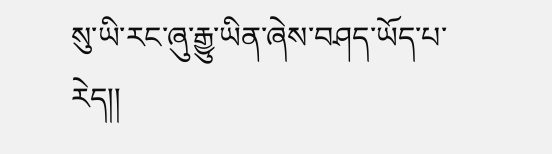སུ་ཡི་རང་ཞུ་རྒྱུ་ཡིན་ཞེས་བཤད་ཡོད་པ་རེད།།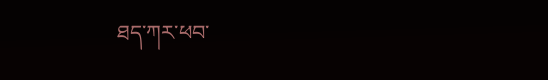ཐད་ཀར་ཕབ་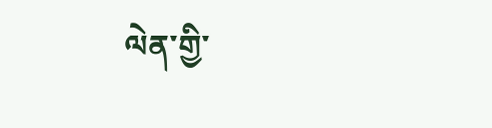ལེན་གྱི་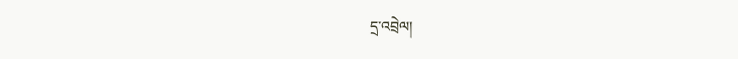དྲ་འབྲེལ།